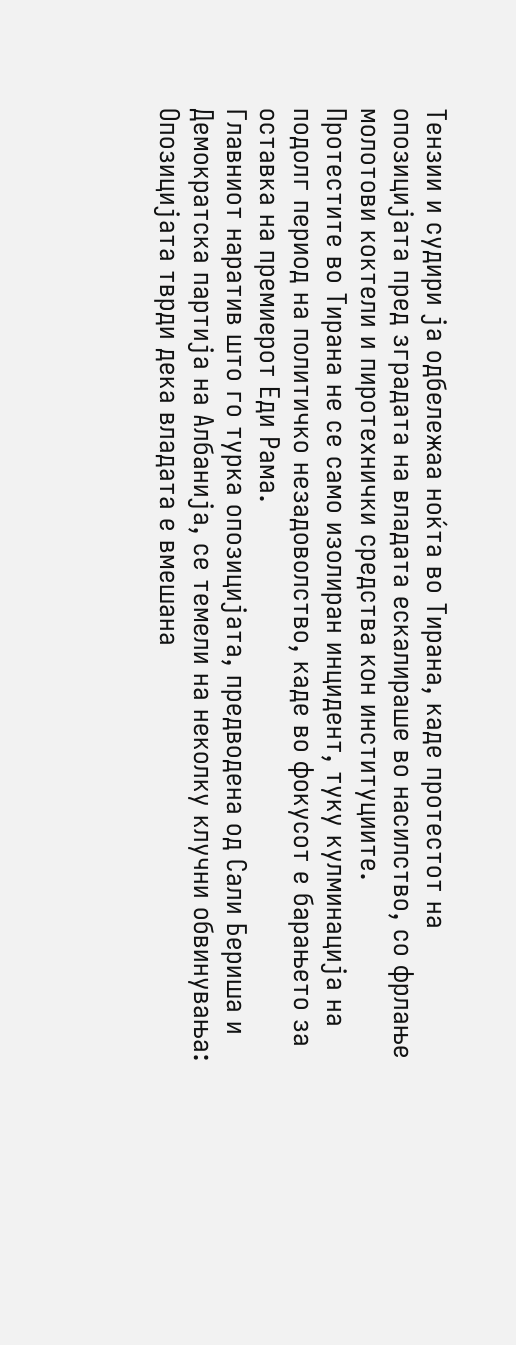Тензии и судири ја одбележаа ноќта во Тирана, каде протестот на опозицијата пред зградата на владата ескалираше во насилство, со фрлање молотови коктели и пиротехнички средства кон институциите.
Протестите во Тирана не се само изолиран инцидент, туку кулминација на подолг период на политичко незадоволство, каде во фокусот е барањето за оставка на премиерот Еди Рама.
Главниот наратив што го турка опозицијата, предводена од Сали Бериша и Демократска партија на Албанија, се темели на неколку клучни обвинувања:
Опозицијата тврди дека владата е вмешана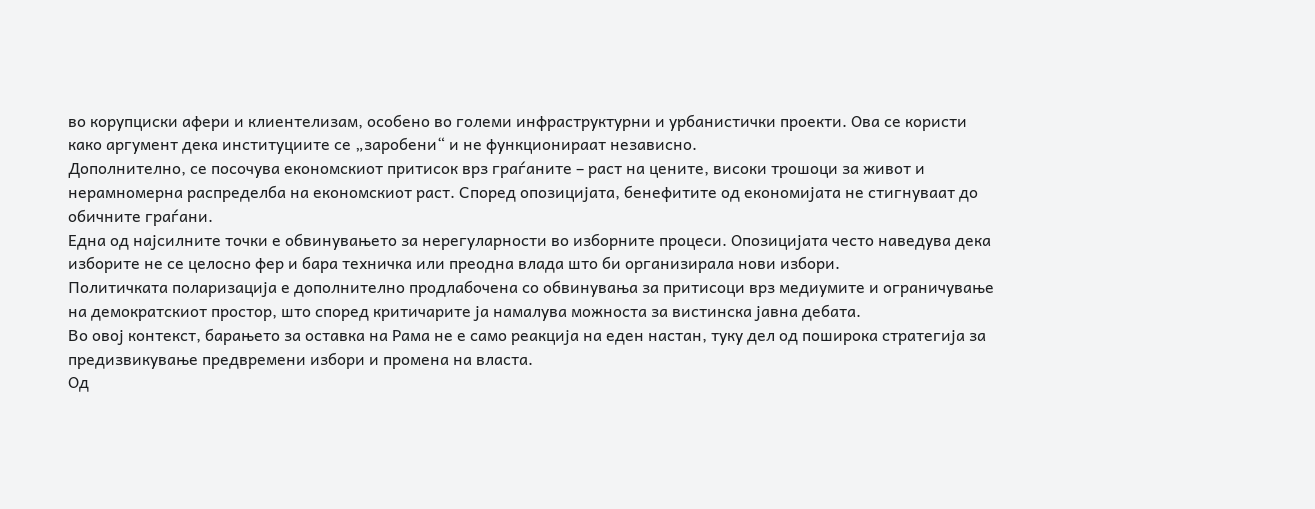во корупциски афери и клиентелизам, особено во големи инфраструктурни и урбанистички проекти. Ова се користи како аргумент дека институциите се „заробени“ и не функционираат независно.
Дополнително, се посочува економскиот притисок врз граѓаните – раст на цените, високи трошоци за живот и нерамномерна распределба на економскиот раст. Според опозицијата, бенефитите од економијата не стигнуваат до обичните граѓани.
Една од најсилните точки е обвинувањето за нерегуларности во изборните процеси. Опозицијата често наведува дека изборите не се целосно фер и бара техничка или преодна влада што би организирала нови избори.
Политичката поларизација е дополнително продлабочена со обвинувања за притисоци врз медиумите и ограничување на демократскиот простор, што според критичарите ја намалува можноста за вистинска јавна дебата.
Во овој контекст, барањето за оставка на Рама не е само реакција на еден настан, туку дел од поширока стратегија за предизвикување предвремени избори и промена на власта.
Од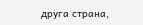друга страна,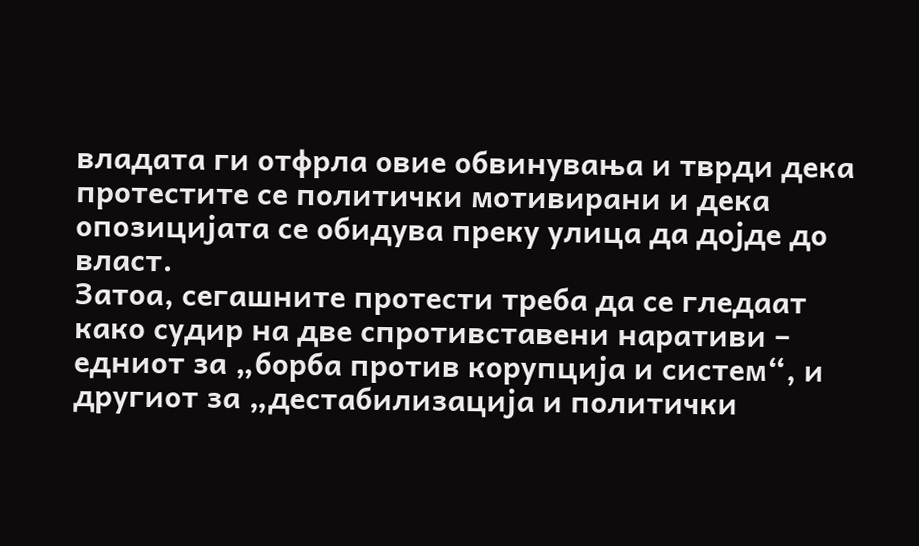владата ги отфрла овие обвинувања и тврди дека протестите се политички мотивирани и дека опозицијата се обидува преку улица да дојде до власт.
Затоа, сегашните протести треба да се гледаат како судир на две спротивставени наративи – едниот за „борба против корупција и систем“, и другиот за „дестабилизација и политички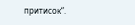притисок“.